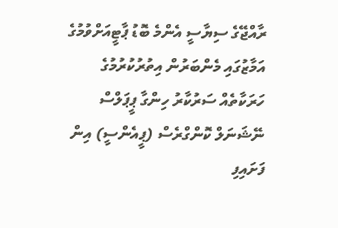ރާއްޖޭގެ ސިޔާސީ އެންމެ ބޮޑު ޕާޓީއަށްވުމުގެ އަމާޒުގައި މެންބަރުން އިތުރުކުރުމުގެ ހަރަކާތެއް ސަރުކާރު ހިންގާ ޕީޕަލްސް ނޭޝަނަލް ކޮންގްރެސް (ޕީއެންސީ) އިން ފަށައިފި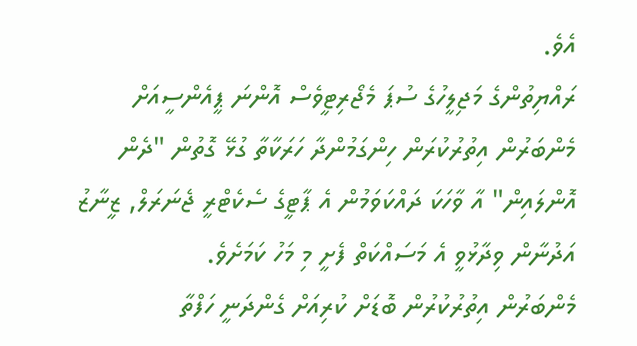އެވެ.
ރައްޔިތުންގެ މަޖިލީހުގެ ސުޕަ މެޖޯރިޓީވެސް އޮންނަ ޕީއެންސީއަށް މެންބަރުން އިތުރުކުރަން ހިންގަމުންދާ ހަރަކާތާ ގުޅޭ ގޮތުން "ދެން އޮންލައިން" އާ ވާހަކަ ދައްކަވަމުން އެ ޕާޓީގެ ސެކެޓްރީ ޖެނަރަލް, ޒީނާޒު އަދުނާން ވިދާޅުވީ އެ މަސައްކަތް ފެށީ މި މަހު ކަމަށެވެ.
މެންބަރުން އިތުރުކުރުން ބޮޑަށް ކުރިއަށް ގެންދަނީ ހަފްތާ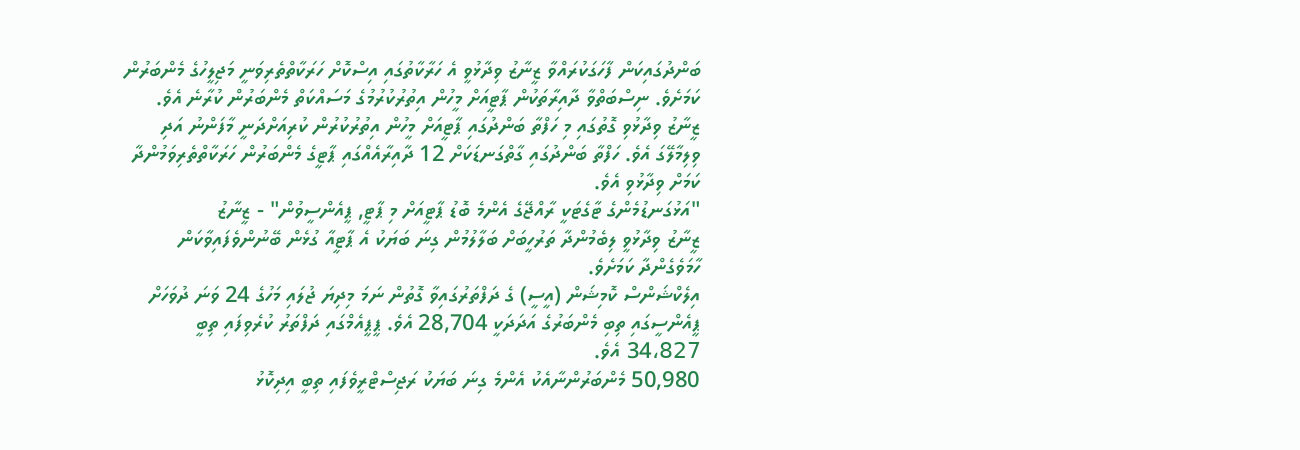ބަންދުގައިކަން ފާހަގަކުރައްވާ ޒީނާޒު ވިދާޅުވީ އެ ހަރާކާތުގައި އިސްކޮށް ހަރަކާތްތެރިވަނީ މަޖިލީހުގެ މެންބަރުން ކަމަށެވެ. ނިސްބަތްވާ ދާއިރާތަކުން ޕާޓީއަށް މީހުން އިތުރުކުރުމުގެ މަސައްކަތް މެންބަރުން ކުރާނެ އެވެ.
ޒީނާޒު ވިދާޅުވި ގޮތުގައި މި ހަފްތާ ބަންދުގައި ޕާޓީއަށް މީހުން އިތުރުކުރުން ކުރިއަށްދަނީ މާފަންނު އަދި ވިލިމާލޭގަ އެވެ. ހަފްތާ ބަންދުގައި ގާތްގަނޑަކަށް 12 ދާއިރާއެއްގައި ޕާޓީގެ މެންބަރުން ހަރަކާތްތެރިވަމުންދާ ކަމަށް ވިދާޅުވި އެވެ.
"އަޅުގަނޑުމެންގެ ޓާގެޓަކީ ރާއްޖޭގެ އެންމެ ބޮޑު ޕާޓީއަށް މި ޕާޓީ, ޕީއެންސީވުން" - ޒީނާޒު
ޒީނާޒު ވިދާޅުވީ ލިބެމުންދާ ތަރުހީބަށް ބަލާލުމުން ގިނަ ބަޔަކު އެ ޕާޓީއާ ގުޅެން ބޭނުންވެފައިވާކަން ހާމަވެގެންދާ ކަމަށެވެ.
އިލެކްޝަންސް ކޮމިޝަން (އީސީ) ގެ ދަފްތަރުގައިވާ ގޮތުން ނަމަ މިދިޔަ ޖުލައި މަހުގެ 24 ވަނަ ދުވަހަށް ޕީއެންސީގައި ތިބި މެންބަރުގެ އަދަދަކީ 28,704 އެވެ. ޕީޕީއެމްގައި ދަފްތަރު ކުރެވިފައި ތިބީ 34،827 އެވެ.
50,980 މެންބަރުންނާއެކު އެންމެ ގިނަ ބަޔަކު ރަޖިސްޓްރީވެފައި ތިބީ އިދިކޮޅު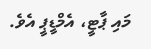މައި ޕާޓީ، އެމްޑީޕީ އެވެ.